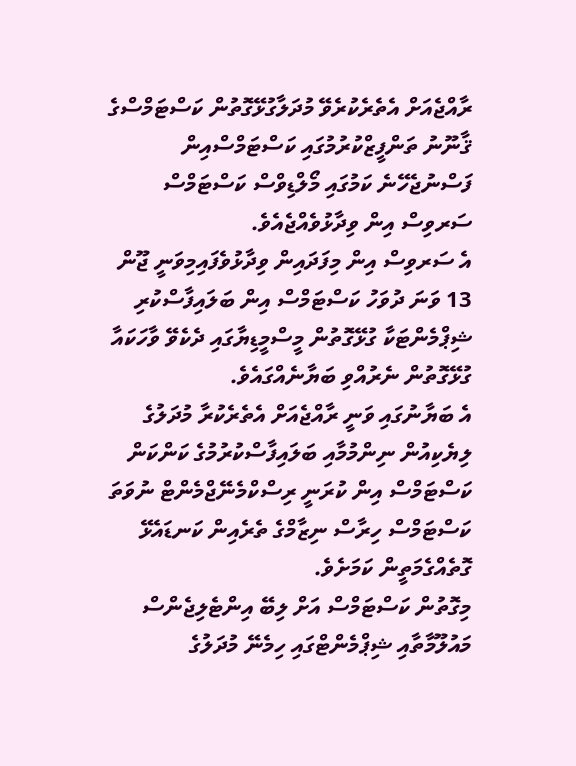ރާއްޖެއަށް އެތެރެކުރެވޭ މުދަލާގުޅޭގޮތުން ކަސްޓަމްސްގެ ޤާނޫނު ތަންފީޒްކުރުމުގައި ކަސްޓަމްސްއިން ފަސްނުޖެހޭނެ ކަމުގައި މޯލްޑިވްސް ކަސްޓަމްސް ސަރވިސް އިން ވިދާޅުވެއްޖެއެވެ.
އެ ސަރވިސް އިން މިފަދައިން ވިދާޅުވެފައިމިވަނީ ޖޫން 13 ވަނަ ދުވަހު ކަސްޓަމްސް އިން ބަލައިފާސްކުރި ޝިޕްމެންޓަކާ ގުޅޭގޮތުން މީސްމީޑިޔާގައި ދެކެވޭ ވާހަކައާ ގުޅޭގޮތުން ނެރުއްވި ބަޔާނެއްގައެވެ.
އެ ބަޔާނުގައި ވަނީ ރާއްޖެއަށް އެތެރެކުރާ މުދަލުގެ ލިޔެކިއުން ނިންމުމާއި ބަލައިފާސްކުރުމުގެ ކަންކަން ކަސްޓަމްސް އިން ކުރަނީ ރިސްކްމެނޭޖްމެންޓް ނުވަތަ ކަސްޓަމްސް ހިރާސް ނިޒާމްގެ ތެރެއިން ކަނޑައެޅޭ ގޮތެއްގެމަތީން ކަމަށެވެ.
މިގޮތުން ކަސްޓަމްސް އަށް ލިބޭ އިންޓެލިޖެންސް މައުލޫމާތާއި ޝިޕްމެންޓްގައި ހިމެނޭ މުދަލުގެ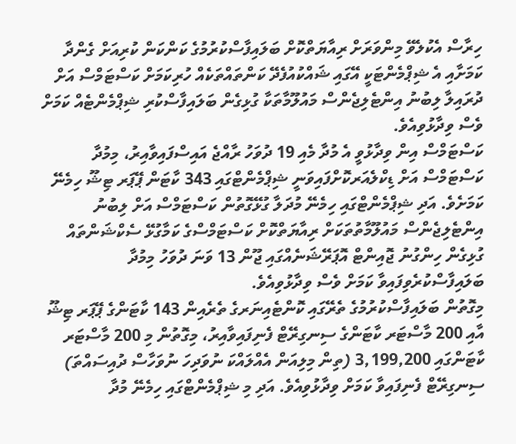ހިރާސް އެކުލެވޭ މިންވަރަށް ރިއާޔަތްކޮށް ބަލައިފާސްކުރުމުގެ ކަންކަން ކުރިއަށް ގެންދާ ކަމަށާއި އެ ޝިޕްމެންޓަކީ އޭގައި ޝައްކުއުފެދޭ ކަންތައްތަކެއް ހުރިކަމަށް ކަސްޓަމްސް އަށް ދުރައިލާ ލިބުނު އިންޓެލިޖެންސް މައުލޫމާތަކާ ގުޅިގެން ބަލައިފާސްކުރި ޝިޕްމެންޓެއް ކަމަށް ވެސް ވިދާޅުވިއެވެ.
ކަސްޓަމްސް އިން ވިދާޅުވީ އެ މުދާ މެއި 19 ދުވަހު ރާއްޖެ އައިސްފައިވާއިރު، މިމުދާ ކަސްޓަމްސް އަށް ޑިކްލެއަރކޮށްފައިވަނީ ޝިޕްމެންޓްގައި 343 ކާޓަން ޕޭޕަރ ޓިޝޫ ހިމެނޭ ކަމަށެވެ. އަދި ޝިޕްމެންޓްގައި ހިމެނޭ މުދަލާ ގުޅޭގޮތުން ކަސްޓަމްސް އަށް ލިބުނު އިންޓެލިޖެންސް މައުލޫމާތުތަކަށް ރިއާޔަތްކޮށް ކަސްޓަމްސްގެ ކަމާގުޅޭ ސެކްޝަންތައް ގުޅިގެން ހިންގުނު ޖޮއިންޓް އޮޕަރޭޝަނެއްގައި ޖޫން 13 ވަނަ ދުވަހު މިމުދާ ބަލައިފާސްކުރެވިފައިވާ ކަމަށް ވެސް ވިދާޅުވިއެވެ.
މިގޮތުން ބަލައިފާސްކުރުމުގެ ތެރޭގައި ކޮންޓެއިނަރގެ ތެރެއިން 143 ކާޓަންގެ ޕޭޕަރ ޓިޝޫ އާއި 200 މާސްޓަރ ކާޓަންގެ ސިނގިރޭޓް ފެނިފައިވާއިރު، މިގޮތުން މި 200 މާސްޓަރ ކާޓަންގައި 3,199,200 (ތިން މިލިއަން އެއްލައްކަ ނުވަދިހަ ނުވަހާސް ދުއިސައްތަ) ސިނގިރޭޓް ފެނިފައިވާ ކަމަށް ވިދާޅުވިއެވެ. އަދި މި ޝިޕްމެންޓްގައި ހިމެނޭ މުދާ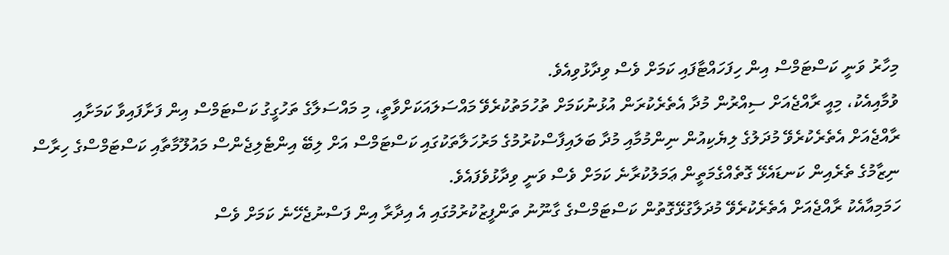މިހާރު ވަނީ ކަސްޓަމްސް އިން ހިފަހައްޓާފައި ކަމަށް ވެސް ވިދާޅުވިއެވެ.
ވުމާއިއެކު، މިއީ ރާއްޖެއަށް ސިއްރުން މުދާ އެތެރެކުރަން އުޅުނުކަމަށް ތުހުމަތުކުރެވޭ މައްސަލައަކަށްވާތީ، މި މައްސަލާގެ ތަހުގީގު ކަސްޓަމްސް އިން ފަށާފައިވާ ކަމަށާއި ރާއްޖެއަށް އެތެރެކުރެވޭ މުދަލުގެ ލިޔެކިއުން ނިންމުމާއި މުދާ ބަލައިފާސްކުރުމުގެ މަރުހަލާތަކުގައި ކަސްޓަމްސް އަށް ލިބޭ އިންޓެލިޖެންސް މައުލޫމާތާއި ކަސްޓަމްސްގެ ހިރާސް ނިޒާމުގެ ތެރެއިން ކަނޑައެޅޭ ގޮތެއްގެމަތީން ޢަމަލުކުރާނެ ކަމަށް ވެސް ވަނީ ވިދާޅުވެފައެވެ.
ހަމަމިއާއެކު ރާއްޖެއަށް އެތެރެކުރެވޭ މުދަލާގުޅޭގޮތުން ކަސްޓަމްސްގެ ގާނޫނު ތަންފީޒުކުރުމުގައި އެ އިދާރާ އިން ފަސްނުޖެހޭނެ ކަމަށް ވެސް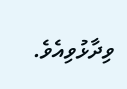ވިދާޅުވިއެވެ.